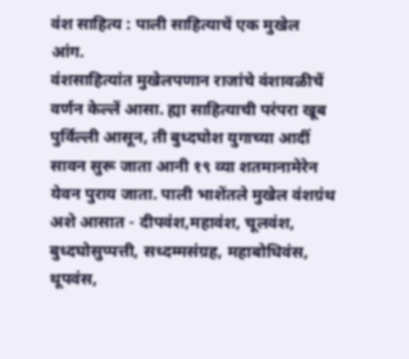वंश साहित्य : पाली साहित्याचें एक मुखेल आंग.
वंशसाहित्यांत मुखेलपणान राजांचे वंशावळीचें वर्णन केल्लें आसा. ह्या साहित्याची परंपरा खूब पुर्विल्ली आसून, ती बुध्दघोश युगाच्या आदीं सावन सुरू जाता आनी १९ व्या शतमानामेरेन येवन पुराय जाता. पाली भाशेंतले मुखेल वंशग्रंथ अशे आसात - दीपवंश,महावंश, चूलवंश, बुध्दघोसुप्पत्ती, सध्दम्मसंग्रह, महाबोधिवंस, थूपवंस,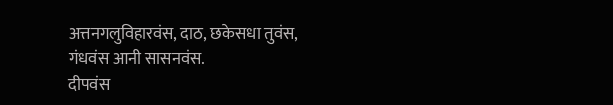अत्तनगलुविहारवंस, दाठ, छकेसधा तुवंस, गंधवंस आनी सासनवंस.
दीपवंस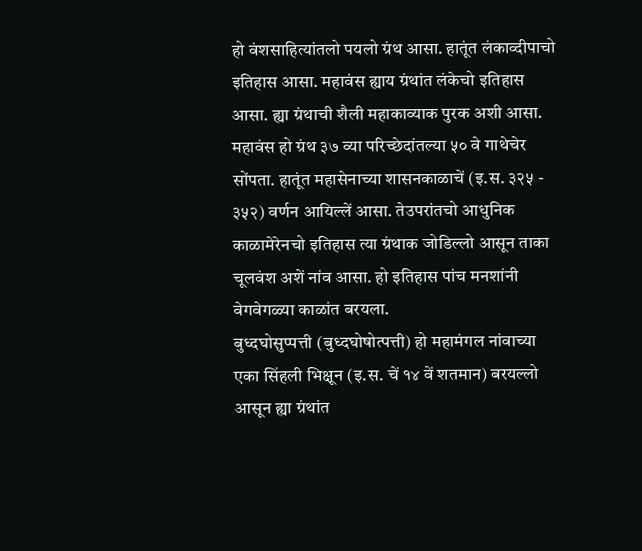हो वंशसाहित्यांतलो पयलो ग्रंथ आसा. हातूंत लंकाव्दीपाचो इतिहास आसा. महावंस ह्याय ग्रंथांत लंकेचो इतिहास आसा. ह्या ग्रंथाची शैली महाकाव्याक पुरक अशी आसा. महावंस हो ग्रंथ ३७ व्या परिच्छेदांतल्या ५० वे गाथेचेर सोंपता. हातूंत महासेनाच्या शासनकाळाचें (इ.स. ३२५ - ३५२) वर्णन आयिल्लें आसा. तेउपरांतचो आधुनिक काळामेरेनचो इतिहास त्या ग्रंथाक जोडिल्लो आसून ताका चूलवंश अशें नांव आसा. हो इतिहास पांच मनशांनी वेगवेगळ्या काळांत बरयला.
बुध्दघोसुप्पत्ती (बुध्दघोषोत्पत्ती) हो महामंगल नांवाच्या एका सिंहली भिक्षून (इ.स. चें १४ वें शतमान) बरयल्लो आसून ह्या ग्रंथांत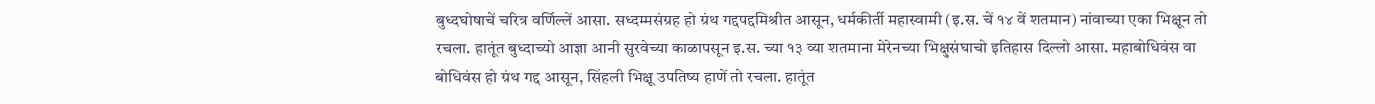बुध्दघोषाचें चरित्र वर्णिल्लें आसा. सध्दम्मसंग्रह हो ग्रंथ गद्दपद्दमिश्रीत आसून, धर्मकीर्ती महास्वामी (इ.स. चें १४ वें शतमान) नांवाच्या एका भिक्षून तो रचला. हातूंत बुध्दाच्यो आज्ञा आनी सुरवेच्या काळापसून इ.स. च्या १३ व्या शतमाना मेरेनच्या भिक्षुसंघाचो इतिहास दिल्लो आसा. महाबोधिवंस वा बोधिवंस हो ग्रंथ गद्द आसून, सिंहली भिक्षू उपतिष्य हाणें तो रचला. हातूंत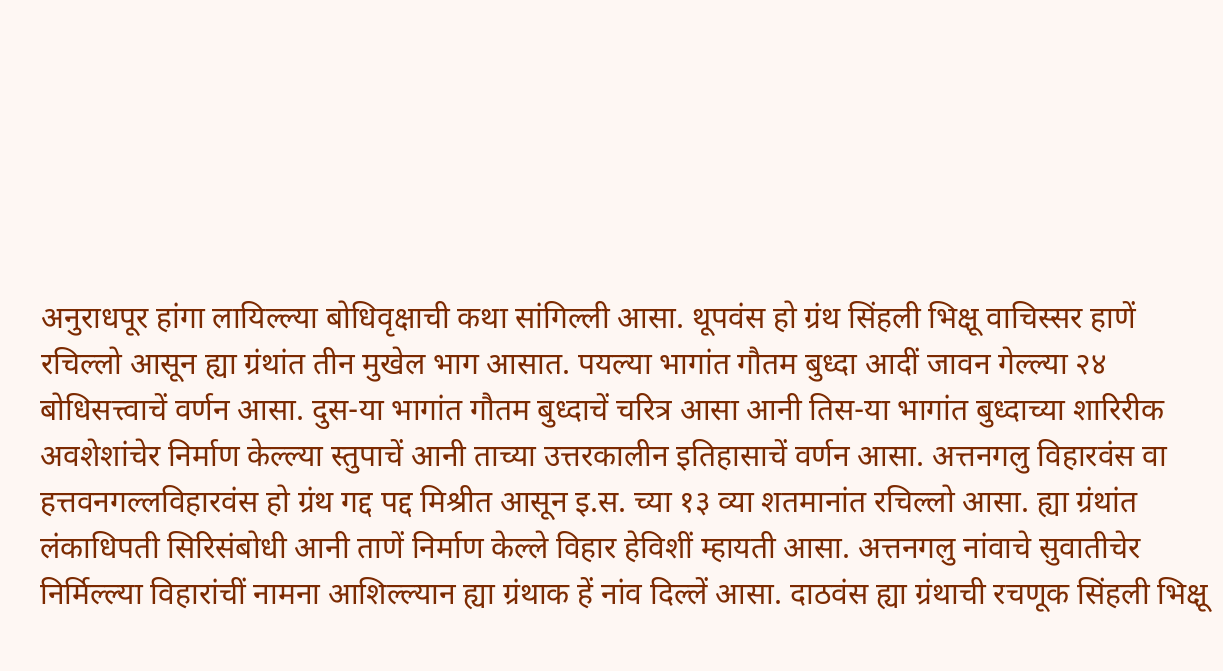अनुराधपूर हांगा लायिल्ल्या बोधिवृक्षाची कथा सांगिल्ली आसा. थूपवंस हो ग्रंथ सिंहली भिक्षू वाचिस्सर हाणें रचिल्लो आसून ह्या ग्रंथांत तीन मुखेल भाग आसात. पयल्या भागांत गौतम बुध्दा आदीं जावन गेल्ल्या २४ बोधिसत्त्वाचें वर्णन आसा. दुस-या भागांत गौतम बुध्दाचें चरित्र आसा आनी तिस-या भागांत बुध्दाच्या शारिरीक अवशेशांचेर निर्माण केल्ल्या स्तुपाचें आनी ताच्या उत्तरकालीन इतिहासाचें वर्णन आसा. अत्तनगलु विहारवंस वा हत्तवनगल्लविहारवंस हो ग्रंथ गद्द पद्द मिश्रीत आसून इ.स. च्या १३ व्या शतमानांत रचिल्लो आसा. ह्या ग्रंथांत लंकाधिपती सिरिसंबोधी आनी ताणें निर्माण केल्ले विहार हेविशीं म्हायती आसा. अत्तनगलु नांवाचे सुवातीचेर निर्मिल्ल्या विहारांचीं नामना आशिल्ल्यान ह्या ग्रंथाक हें नांव दिल्लें आसा. दाठवंस ह्या ग्रंथाची रचणूक सिंहली भिक्षू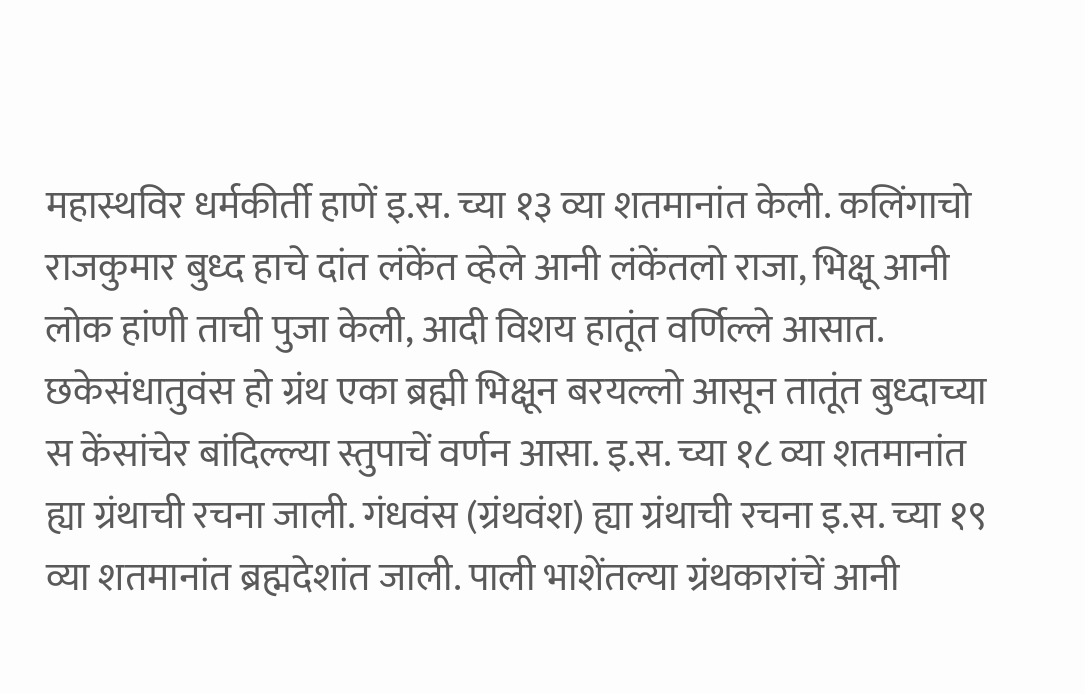महास्थविर धर्मकीर्ती हाणें इ.स. च्या १३ व्या शतमानांत केली. कलिंगाचो राजकुमार बुध्द हाचे दांत लंकेंत व्हेले आनी लंकेंतलो राजा, भिक्षू आनी लोक हांणी ताची पुजा केली, आदी विशय हातूंत वर्णिल्ले आसात. छकेसंधातुवंस हो ग्रंथ एका ब्रह्मी भिक्षून बरयल्लो आसून तातूंत बुध्दाच्या स केंसांचेर बांदिल्ल्या स्तुपाचें वर्णन आसा. इ.स. च्या १८ व्या शतमानांत ह्या ग्रंथाची रचना जाली. गंधवंस (ग्रंथवंश) ह्या ग्रंथाची रचना इ.स. च्या १९ व्या शतमानांत ब्रह्मदेशांत जाली. पाली भाशेंतल्या ग्रंथकारांचें आनी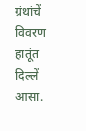ग्रंथांचें विवरण हातूंत दिल्लें आसा.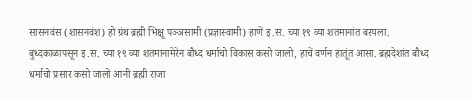सासनवंस (शासनवंश) हो ग्रंथ ब्रह्मी भिक्षू पञ्ञसामी (प्रज्ञास्वामी) हाणें इ.स. च्या १९ व्या शतमानांत बरयला. बुध्दकाळापसून इ.स. च्या १९ व्या शतमानामेरेन बौध्द धर्माचो विकास कसो जालो, हाचें वर्णन हातूंत आसा. ब्रह्मदेशांत बौध्द धर्माचो प्रसार कसो जालो आनी ब्रह्मी राजा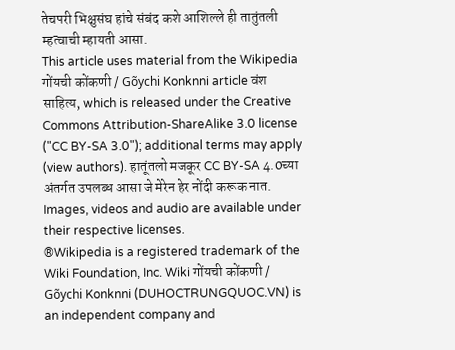तेचपरी भिक्षुसंघ हांचे संबंद कशे आशिल्ले ही तातुंतली म्हत्वाची म्हायती आसा.
This article uses material from the Wikipedia गोंयची कोंकणी / Gõychi Konknni article वंश साहित्य, which is released under the Creative Commons Attribution-ShareAlike 3.0 license ("CC BY-SA 3.0"); additional terms may apply (view authors). हातूंतलो मजकूर CC BY-SA 4.0च्या अंतर्गत उपलब्ध आसा जे मेरेन हेर नोंदी करूक नात. Images, videos and audio are available under their respective licenses.
®Wikipedia is a registered trademark of the Wiki Foundation, Inc. Wiki गोंयची कोंकणी / Gõychi Konknni (DUHOCTRUNGQUOC.VN) is an independent company and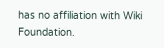has no affiliation with Wiki Foundation.